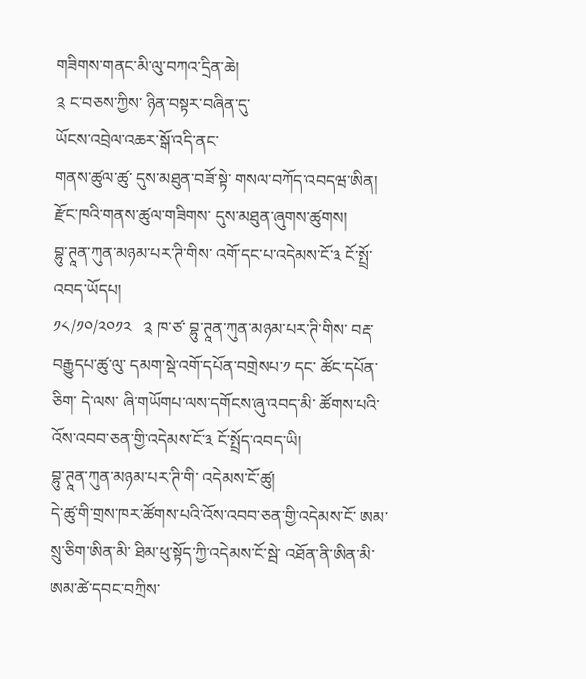གཟིགས་གནང་མི་ལུ་བཀའ་དྲིན་ཆེ།
༉ ང་བཅས་ཀྱིས་ ཉིན་བསྟར་བཞིན་དུ་
ཡོངས་འབྲེལ་འཆར་སྒོ་འདི་ནང་
གནས་ཚུལ་ཚུ་ དུས་མཐུན་བཟོ་སྟེ་ གསལ་བཀོད་འབདཝ་ཨིན།
རྫོང་ཁའི་གནས་ཚུལ་གཟིགས་ དུས་མཐུན་ཞུགས་ཚུགས།
བྷུ་ཊཱན་ཀུན་མཉམ་པར་ཊི་གིས་ འགོ་དང་པ་འདེམས་ངོ་༣ ངོ་སྤྲོ་འབད་ཡོདཔ།
༡༨/༡༠/༢༠༡༢   ༉ ཁ་ཙ་ བྷུ་ཊཱན་ཀུན་མཉམ་པར་ཊི་གིས་ བརྡ་བརྒྱུདཔ་ཚུ་ལུ་ དམག་སྡེ་འགོ་དཔོན་བགྲེསཔ་༡ དང་ ཚོང་དཔོན་ཅིག་ དེ་ལས་ ཞི་གཡོགཔ་ལས་དགོངས་ཞུ་འབད་མི་ ཚོགས་པའི་འོས་འབབ་ཅན་གྱི་འདེམས་ངོ་༣ ངོ་སྤྲོད་འབད་ཡི།
བྷུ་ཊཱན་ཀུན་མཉམ་པར་ཊི་གི་ འདེམས་ངོ་ཚུ།
དེ་ཚུ་གི་གྲས་ཁར་ཚོགས་པའི་འོས་འབབ་ཅན་གྱི་འདེམས་ངོ་ ཨམ་སྲུ་ཅིག་ཨིན་མི་ ཐིམ་ཕུ་སྟོད་ཀྱི་འདེམས་ངོ་སྦེ་ འཐོན་ནི་ཨིན་མི་ ཨམ་ཚེ་དབང་བཀྲིས་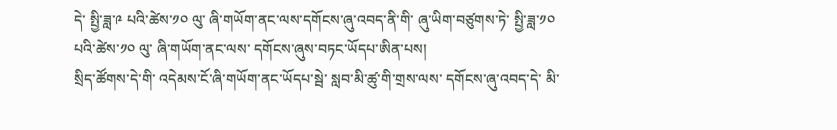དེ་ སྤྱི་ཟླ་༩ པའི་ཚེས་༡༠ ལུ་ ཞི་གཡོག་ནང་ལས་དགོངས་ཞུ་འབད་ནི་གི་ ཞུ་ཡིག་བཙུགས་ཏེ་ སྤྱི་ཟླ་༡༠ པའི་ཚེས་༡༠ ལུ་ ཞི་གཡོག་ནང་ལས་ དགོངས་ཞུས་བཏང་ཡོདཔ་ཨིན་པས།
སྲིད་ཚོགས་དེ་གི་ འདེམས་ངོ་ཞི་གཡོག་ནང་ཡོདཔ་སྦེ་ སླབ་མི་ཚུ་གི་གྲས་ལས་ དགོངས་ཞུ་འབད་དེ་ མི་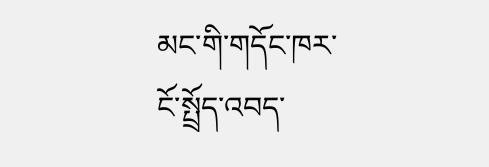མང་གི་གདོང་ཁར་ ངོ་སྤྲོད་འབད་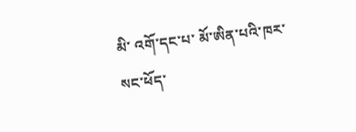མི་ འགོ་དང་པ་ མོ་ཨིན་པའི་ཁར་ སང་ཕོད་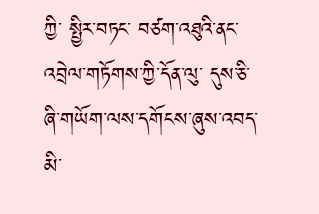ཀྱི་ སྤྱིར་བཏང་ བཙག་འཐུའི་ནང་ འབྲེལ་གཏོགས་ཀྱི་དོན་ལུ་ དུས་ཅི་ཞི་གཡོག་ལས་དགོངས་ཞུས་འབད་མི་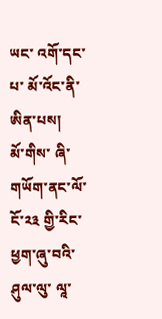ཡང་ འགོ་དང་པ་ མོ་འོང་ནི་ཨིན་པས།
མོ་གིས་ ཞི་གཡོག་ནང་ལོ་ངོ་༢༣ གྱི་རིང་ཕྱག་ཞུ་བའི་ཤུལ་ལུ་ ལཱ་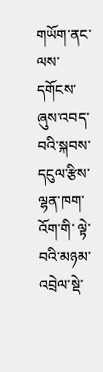གཡོག་ནང་ལས་དགོངས་ཞུས་འབད་བའི་སྐབས་ དངུལ་རྩིས་ལྷན་ཁག་འོག་གི་ ལྟེ་བའི་མཉམ་འབྲེལ་སྡེ་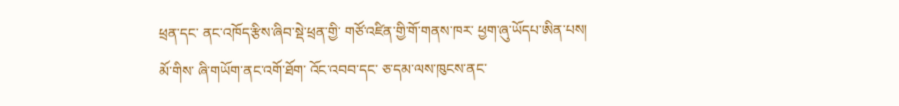ཕྲན་དང་ ནང་འཁོད་རྩིས་ཞིབ་སྡེ་ཕྲན་གྱི་ གཙོ་འཛིན་གྱི་གོ་གནས་ཁར་ ཕྱག་ཞུ་ཡོདཔ་ཨིན་པས།
མོ་གིས་ ཞི་གཡོག་ནང་འགོ་ཐོག་ འོང་འབབ་དང་ ཅ་དམ་ལས་ཁུངས་ནང་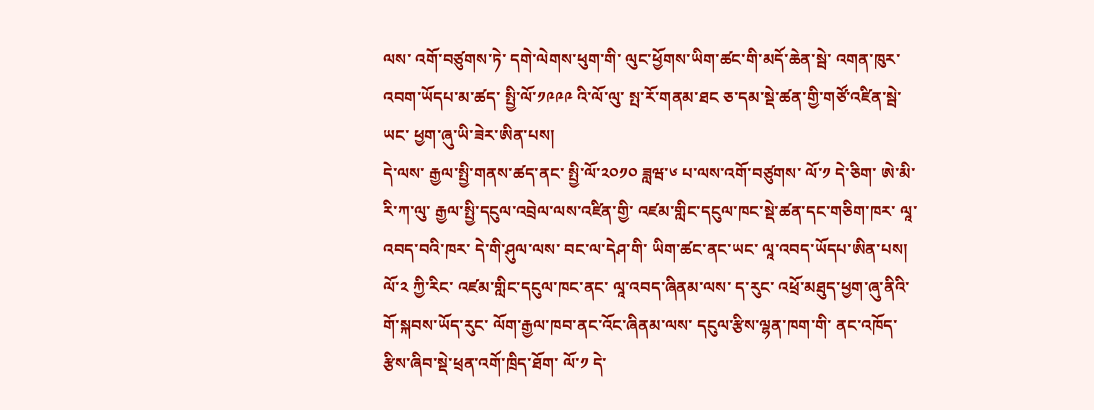ལས་ འགོ་བཙུགས་ཏེ་ དགེ་ལེགས་ཕུག་གི་ ལུང་ཕྱོགས་ཡིག་ཚང་གི་མདོ་ཆེན་སྦེ་ འགན་ཁུར་འབག་ཡོདཔ་མ་ཚད་ སྤྱི་ལོ་༡༩༩༩ འི་ལོ་ལུ་ སྤ་རོ་གནམ་ཐང ཅ་དམ་སྡེ་ཚན་གྱི་གཙོ་འཛིན་སྦེ་ཡང་ ཕྱག་ཞུ་ཡི་ཟེར་ཨིན་པས།
དེ་ལས་ རྒྱལ་སྤྱི་གནས་ཚད་ནང་ སྤྱི་ལོ་༢༠༡༠ ཟླཝ་༦ པ་ལས་འགོ་བཙུགས་ ལོ་༡ དེ་ཅིག་ ཨེ་མི་རི་ཀ་ལུ་ རྒྱལ་སྤྱི་དངུལ་འབྲེལ་ལས་འཛིན་གྱི་ འཛམ་གླིང་དངུལ་ཁང་སྡེ་ཚན་དང་གཅིག་ཁར་ ལཱ་འབད་བའི་ཁར་ དེ་གི་ཤུལ་ལས་ བང་ལ་དེཤ་གི་ ཡིག་ཚང་ནང་ཡང་ ལཱ་འབད་ཡོདཔ་ཨིན་པས།
ལོ་༢ ཀྱི་རིང་ འཛམ་གླིང་དངུལ་ཁང་ནང་ ལཱ་འབད་ཞིནམ་ལས་ ད་རུང་ འཕྲོ་མཐུད་ཕྱག་ཞུ་ནིའི་གོ་སྐབས་ཡོད་རུང་ ལོག་རྒྱལ་ཁབ་ནང་འོང་ཞིནམ་ལས་ དངུལ་རྩིས་ལྷན་ཁག་གི་ ནང་འཁོད་རྩིས་ཞིབ་སྡེ་ཕྲན་འགོ་ཁྲིད་ཐོག་ ལོ་༡ དེ་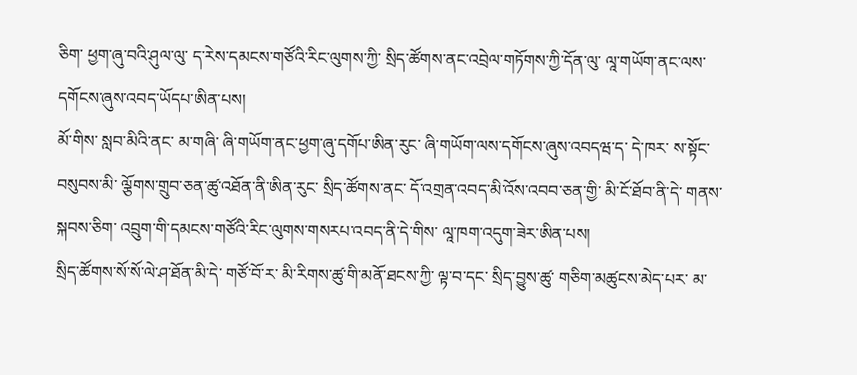ཅིག་ ཕྱག་ཞུ་བའི་ཤུལ་ལུ་ ད་རེས་དམངས་གཙོའི་རིང་ལུགས་ཀྱི་ སྲིད་ཚོགས་ནང་འབྲེལ་གཏོགས་ཀྱི་དོན་ལུ་ ལཱ་གཡོག་ནང་ལས་ དགོངས་ཞུས་འབད་ཡོདཔ་ཨིན་པས།
མོ་གིས་ སླབ་མིའི་ནང་ མ་གཞི་ ཞི་གཡོག་ནང་ཕྱག་ཞུ་དགོཔ་ཨིན་རུང་ ཞི་གཡོག་ལས་དགོངས་ཞུས་འབདཝ་ད་ དེ་ཁར་ ས་སྟོང་བསུབས་མི་ ལྕོགས་གྲུབ་ཅན་ཚུ་འཐོན་ནི་ཨིན་རུང་ སྲིད་ཚོགས་ནང་ དོ་འགྲན་འབད་མི་འོས་འབབ་ཅན་གྱི་ མི་ངོ་ཐོབ་ནི་དེ་ གནས་སྐབས་ཅིག་ འབྲུག་གི་དམངས་གཙོའི་རིང་ལུགས་གསརཔ་འབད་ནི་དེ་གིས་ ལཱ་ཁག་འདུག་ཟེར་ཨིན་པས།
སྲིད་ཚོགས་སོ་སོ་ལེ་ཤ་ཐོན་མི་དེ་ གཙོ་བོ་ར་ མི་རིགས་ཚུ་གི་མནོ་ཐངས་ཀྱི་ ལྟ་བ་དང་ སྲིད་བྱུས་ཚུ་ གཅིག་མཚུངས་མེད་པར་ མ་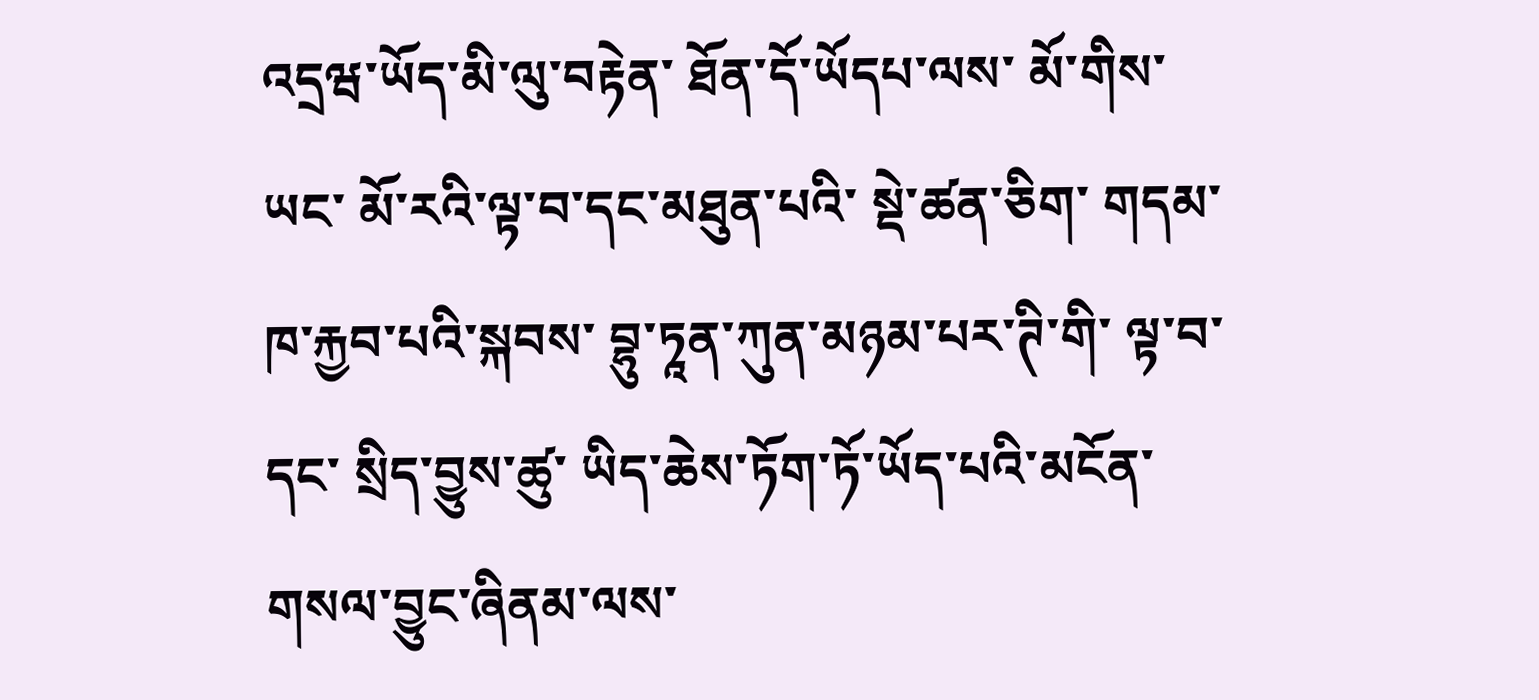འདྲཝ་ཡོད་མི་ལུ་བརྟེན་ ཐོན་དོ་ཡོདཔ་ལས་ མོ་གིས་ཡང་ མོ་རའི་ལྟ་བ་དང་མཐུན་པའི་ སྡེ་ཚན་ཅིག་ གདམ་ཁ་རྐྱབ་པའི་སྐབས་ བྷུ་ཏཱན་ཀུན་མཉམ་པར་ཊི་གི་ ལྟ་བ་དང་ སྲིད་བྱུས་ཚུ་ ཡིད་ཆེས་ཏོག་ཏོ་ཡོད་པའི་མངོན་གསལ་བྱུང་ཞིནམ་ལས་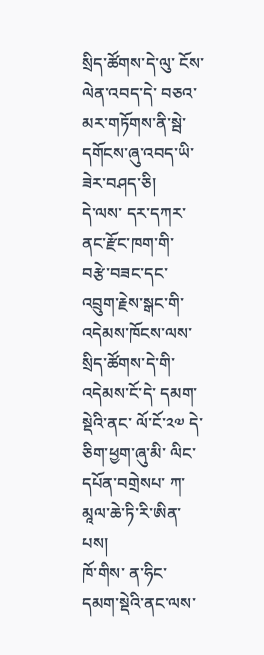སྲིད་ཚོགས་དེ་ལུ་ ངོས་ལེན་འབད་དེ་ བཅའ་མར་གཏོགས་ནི་སྦེ་ དགོངས་ཞུ་འབད་ཡི་ཟེར་བཤད་ཅི།
དེ་ལས་ དར་དཀར་ནང་རྫོང་ཁག་གི་ བརྩེ་བཟང་དང་ འབྲུག་རྗེས་སྒང་གི་འདེམས་ཁོངས་ལས་ སྲིད་ཚོགས་དེ་གི་འདེམས་ངོ་དེ་ དམག་སྡེའི་ནང་ ལོ་ངོ་༢༧ དེ་ཅིག་ཕྱག་ཞུ་མི་ ལིང་དཔོན་བགྲེསཔ་ ཀ་མཱལ་ཆེ་ཏི་རི་ཨིན་པས།
ཁོ་གིས་ ན་ཧིང་ དམག་སྡེའི་ནང་ལས་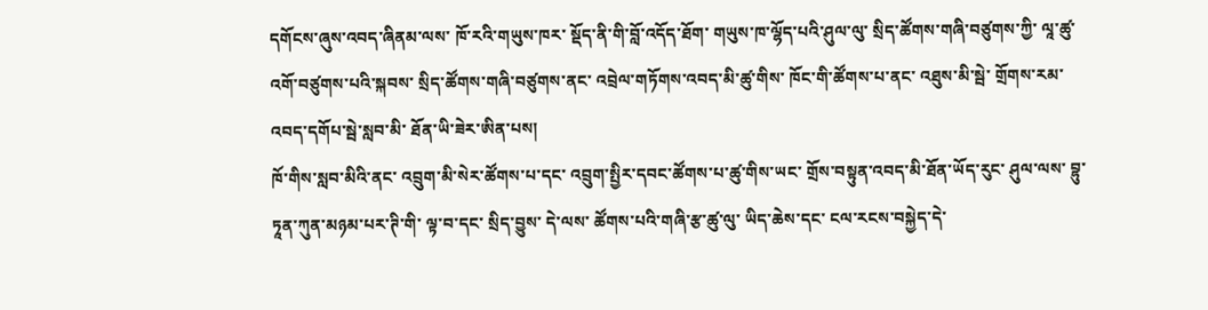དགོངས་ཞུས་འབད་ཞིནམ་ལས་ ཁོ་རའི་གཡུས་ཁར་ སྡོད་ནི་གི་བློ་འདོད་ཐོག་ གཡུས་ཁ་ལྷོད་པའི་ཤུལ་ལུ་ སྲིད་ཚོགས་གཞི་བཙུགས་ཀྱི་ ལཱ་ཚུ་འགོ་བཙུགས་པའི་སྐབས་ སྲིད་ཚོགས་གཞི་བཙུགས་ནང་ འབྲེལ་གཏོགས་འབད་མི་ཚུ་གིས་ ཁོང་གི་ཚོགས་པ་ནང་ འཐུས་མི་སྦེ་ གྲོགས་རམ་འབད་དགོཔ་སྦེ་སླབ་མི་ ཐོན་ཡི་ཟེར་ཨིན་པས།
ཁོ་གིས་སླབ་མིའི་ནང་ འབྲུག་མི་སེར་ཚོགས་པ་དང་ འབྲུག་སྤྱིར་དབང་ཚོགས་པ་ཚུ་གིས་ཡང་ གྲོས་བསྟུན་འབད་མི་ཐོན་ཡོད་རུང་ ཤུལ་ལས་ བྷུ་ཏཱན་ཀུན་མཉམ་པར་ཊི་གི་ ལྟ་བ་དང་ སྲིད་བྱུས་ དེ་ལས་ ཚོགས་པའི་གཞི་རྩ་ཚུ་ལུ་ ཡིད་ཆེས་དང་ ངལ་རངས་བསྐྱེད་དེ་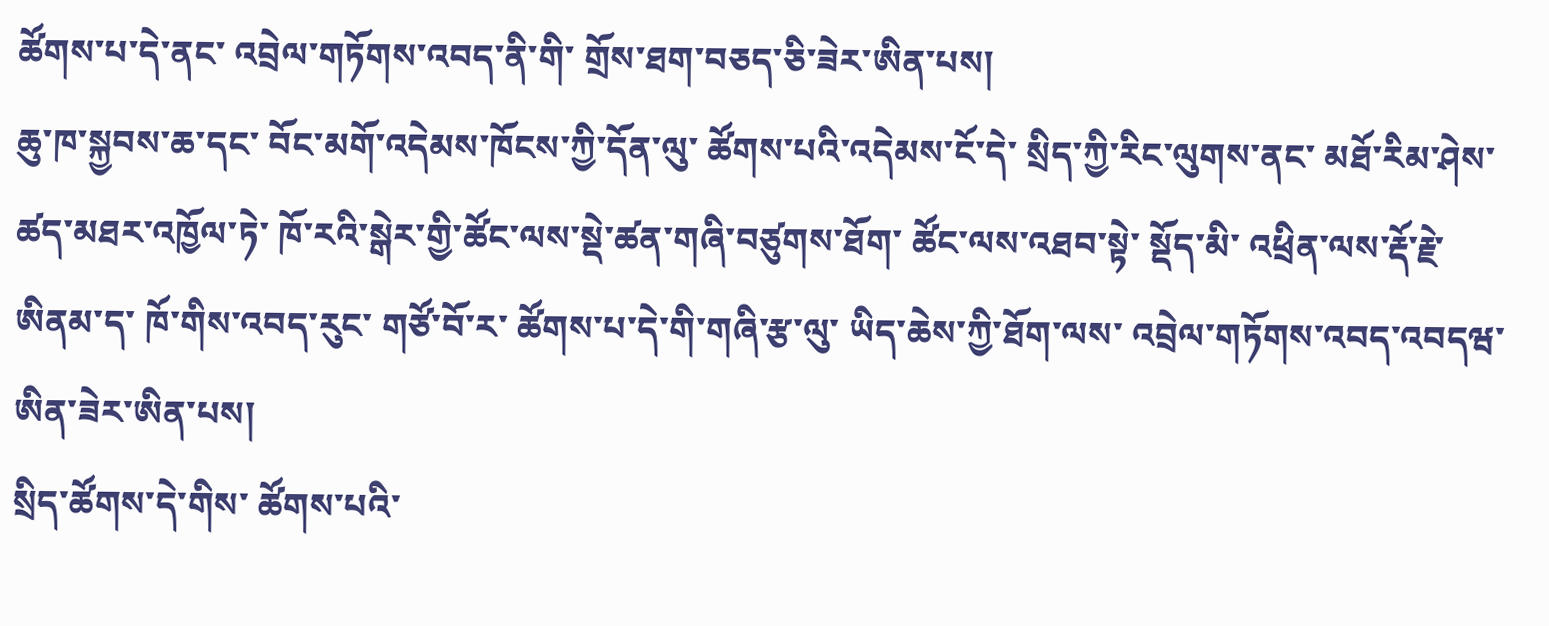ཚོགས་པ་དེ་ནང་ འབྲེལ་གཏོགས་འབད་ནི་གི་ གྲོས་ཐག་བཅད་ཅི་ཟེར་ཨིན་པས།
ཆུ་ཁ་སྐྱབས་ཆ་དང་ བོང་མགོ་འདེམས་ཁོངས་ཀྱི་དོན་ལུ་ ཚོགས་པའི་འདེམས་ངོ་དེ་ སྲིད་ཀྱི་རིང་ལུགས་ནང་ མཐོ་རིམ་ཤེས་ཚད་མཐར་འཁྱོལ་ཏེ་ ཁོ་རའི་སྒེར་གྱི་ཚོང་ལས་སྡེ་ཚན་གཞི་བཙུགས་ཐོག་ ཚོང་ལས་འཐབ་སྟེ་ སྡོད་མི་ འཕྲིན་ལས་རྡོ་རྗེ་ཨིནམ་ད་ ཁོ་གིས་འབད་རུང་ གཙོ་བོ་ར་ ཚོགས་པ་དེ་གི་གཞི་རྩ་ལུ་ ཡིད་ཆེས་ཀྱི་ཐོག་ལས་ འབྲེལ་གཏོགས་འབད་འབདཝ་ཨིན་ཟེར་ཨིན་པས།
སྲིད་ཚོགས་དེ་གིས་ ཚོགས་པའི་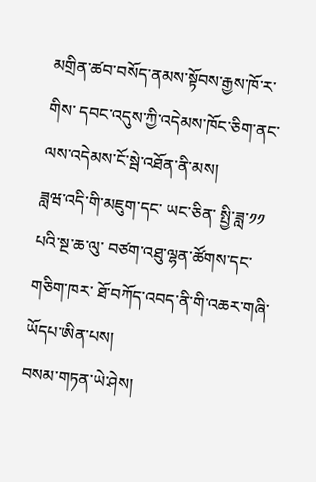མགྲིན་ཚབ་བསོད་ནམས་སྟོབས་རྒྱས་ཁོ་ར་གིས་ དབང་འདུས་ཀྱི་འདེམས་ཁོང་ཅིག་ནང་ལས་འདེམས་ངོ་སྦེ་འཐོན་ནི་མས།
ཟླཝ་འདི་གི་མཇུག་དང་ ཡང་ཅིན་ སྤྱི་ཟླ་༡༡ པའི་སྔ་ཆ་ལུ་ བཙག་འཐུ་ལྷན་ཚོགས་དང་གཅིག་ཁར་ ཐོ་བཀོད་འབད་ནི་གི་འཆར་གཞི་ཡོདཔ་ཨིན་པས།
བསམ་གཏན་ཡེ་ཤེས།